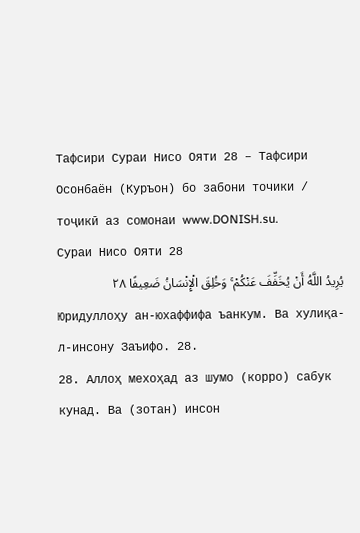Тафсири Сураи Нисо Ояти 28 – Тафсири Осонбаён (Куръон) бо забони точики / тоҷикӣ аз сомонаи www.DONISH.su.
Сураи Нисо Ояти 28
يُرِيدُ اللَّهُ أَنْ يُخَفِّفَ عَنْكُمْ ۚ وَخُلِقَ الْإِنْسَانُ ضَعِيفًا ٢٨
Юридуллоҳу ан-юхаффифа ъанкум. Ва хулиқа-л-инсону Заъифо. 28.
28. Аллоҳ мехоҳад аз шумо (корро) сабук кунад. Ва (зотан) инсон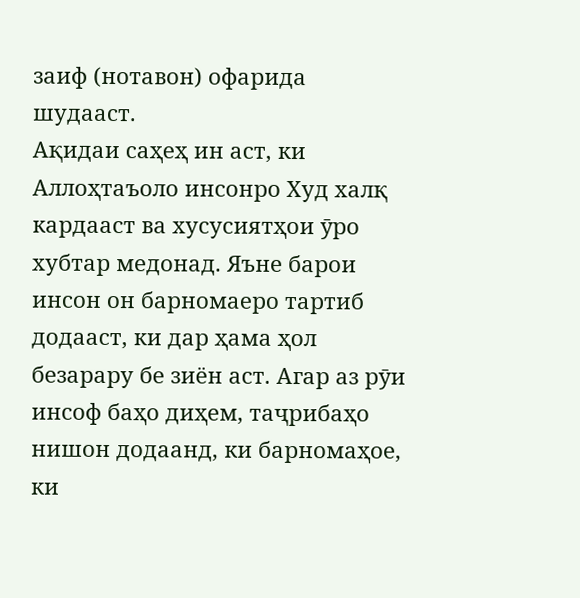заиф (нотавон) офарида шудааст.
Ақидаи саҳеҳ ин аст, ки Аллоҳтаъоло инсонро Худ халқ кардааст ва хусусиятҳои ӯро хубтар медонад. Яъне барои инсон он барномаеро тартиб додааст, ки дар ҳама ҳол безарару бе зиён аст. Агар аз рӯи инсоф баҳо диҳем, таҷрибаҳо нишон додаанд, ки барномаҳое, ки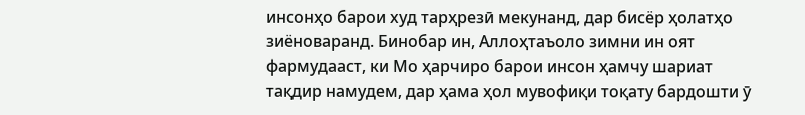инсонҳо барои худ тарҳрезӣ мекунанд, дар бисёр ҳолатҳо зиёноваранд. Бинобар ин, Аллоҳтаъоло зимни ин оят фармудааст, ки Мо ҳарчиро барои инсон ҳамчу шариат тақдир намудем, дар ҳама ҳол мувофиқи тоқату бардошти ӯ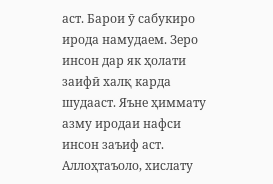аст. Барои ӯ сабукиро ирода намудаем. Зеро инсон дар як ҳолати заифӣ халқ карда шудааст. Яъне ҳиммату азму иродаи нафси инсон заъиф аст. Аллоҳтаъоло, хислату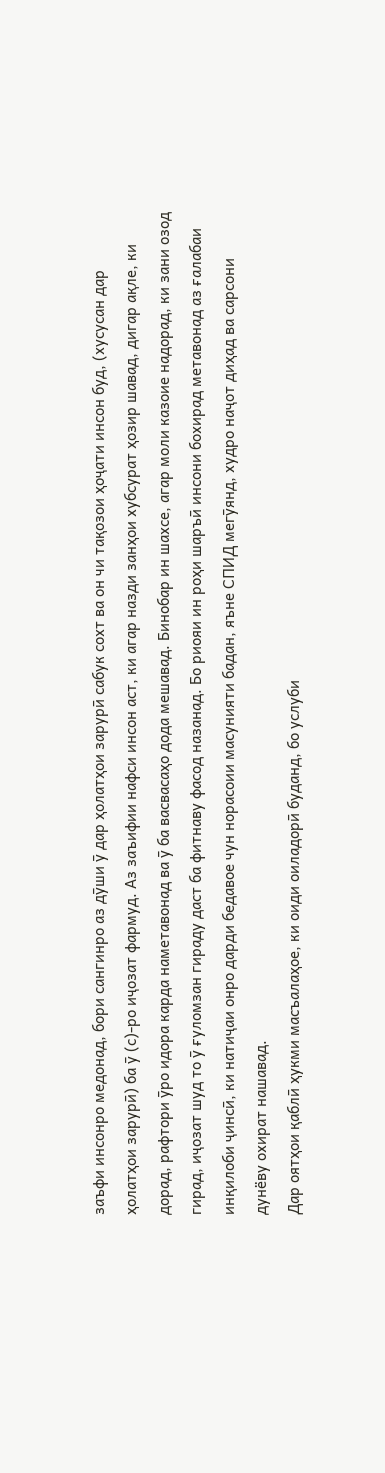заъфи инсонро медонад, бори сангинро аз дӯши ӯ дар ҳолатҳои зарурӣ сабук сохт ва он чи тақозои ҳоҷати инсон буд, (хусусан дар ҳолатҳои зарурӣ) ба ӯ (с)-ро иҷозат фармуд. Аз заъифии нафси инсон аст, ки агар назди занҳои хубсурат ҳозир шавад, дигар ақле, ки дорад, рафтори ӯро идора карда наметавонад ва ӯ ба васвасаҳо дода мешавад. Бинобар ин шахсе, агар моли казоие надорад, ки зани озод гирад, иҷозат шуд то ӯ ғуломзан гираду даст ба фитнаву фасод назанад. Бо риояи ин роҳи шаръӣ инсони бохирад метавонад аз ғалабаи инқилоби ҷинсӣ, ки натиҷаи онро дарди бедавое чун норасоии масунияти бадан, яъне СПИД мегӯянд, худро наҷот диҳад ва сарсони дунёву охират нашавад.
Дар оятҳои қаблӣ ҳукми масъалаҳое, ки оиди оиладорӣ буданд, бо услуби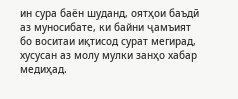ин сура баён шуданд, оятҳои баъдӣ аз муносибате, ки байни ҷамъият бо воситаи иқтисод сурат мегирад, хусусан аз молу мулки занҳо хабар медиҳад.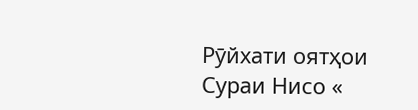Рӯйхати оятҳои Сураи Нисо «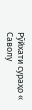Рӯйхати сураҳо «
Саволу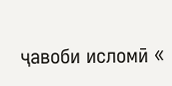ҷавоби исломӣ «